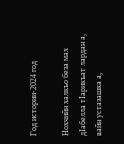Год истории-2024 год

Нохчийн халкъо беза мах дIабелла тIарикъат лардан а, вайн устазашка а,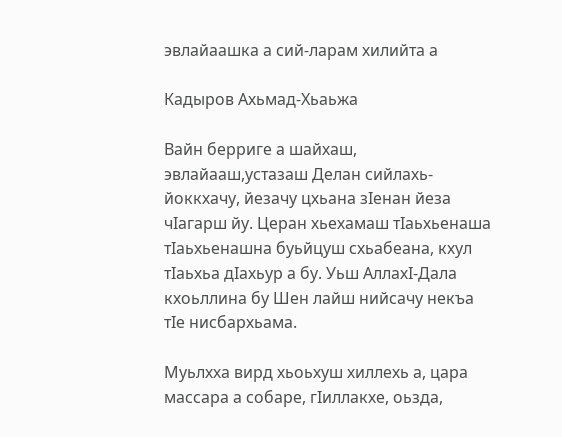эвлайаашка а сий-ларам хилийта а

Кадыров Ахьмад-Хьаьжа

Вайн берриге а шайхаш, эвлайааш,устазаш Делан сийлахь-йоккхачу, йезачу цхьана зIенан йеза чIагарш йу. Церан хьехамаш тIаьхьенаша тIаьхьенашна буьйцуш схьабеана, кхул тIаьхьа дIахьур а бу. Уьш АллахI-Дала кхоьллина бу Шен лайш нийсачу некъа тIе нисбархьама.

Муьлхха вирд хьоьхуш хиллехь а, цара массара а собаре, гIиллакхе, оьзда,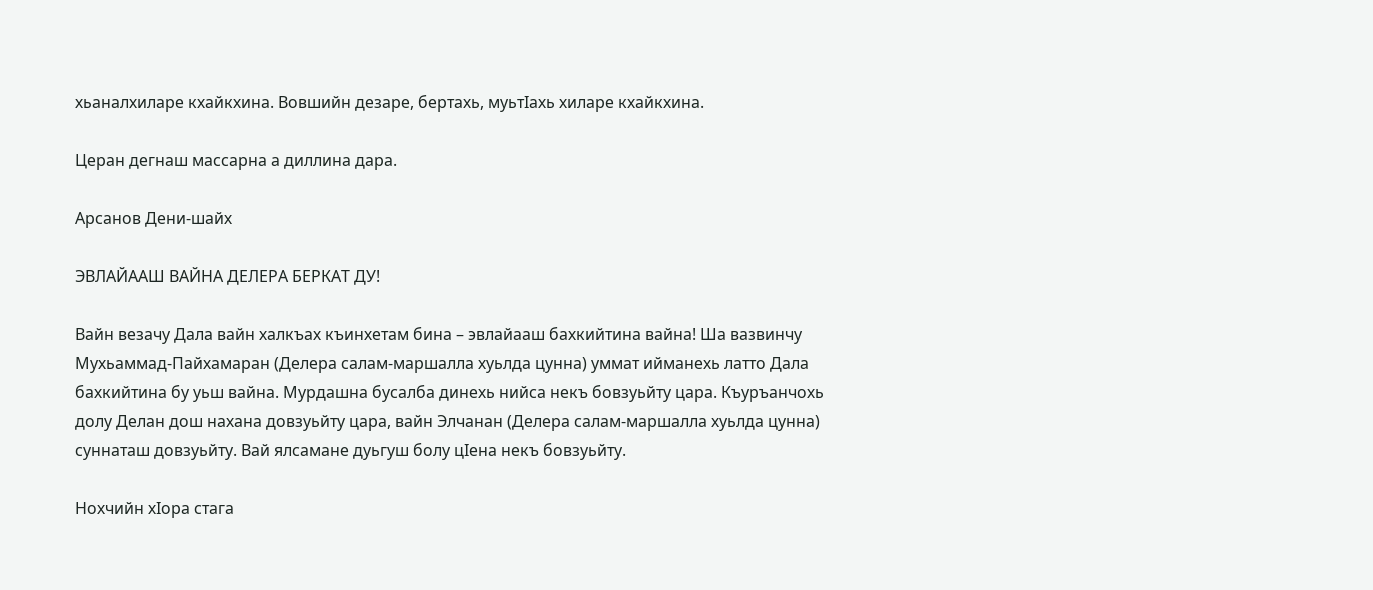хьаналхиларе кхайкхина. Вовшийн дезаре, бертахь, муьтIахь хиларе кхайкхина.

Церан дегнаш массарна а диллина дара.

Арсанов Дени-шайх

ЭВЛАЙААШ ВАЙНА ДЕЛЕРА БЕРКАТ ДУ!

Вайн везачу Дала вайн халкъах къинхетам бина – эвлайааш бахкийтина вайна! Ша вазвинчу Мухьаммад-Пайхамаран (Делера салам-маршалла хуьлда цунна) уммат ийманехь латто Дала бахкийтина бу уьш вайна. Мурдашна бусалба динехь нийса некъ бовзуьйту цара. Къуръанчохь долу Делан дош нахана довзуьйту цара, вайн Элчанан (Делера салам-маршалла хуьлда цунна) суннаташ довзуьйту. Вай ялсамане дуьгуш болу цIена некъ бовзуьйту.

Нохчийн хIора стага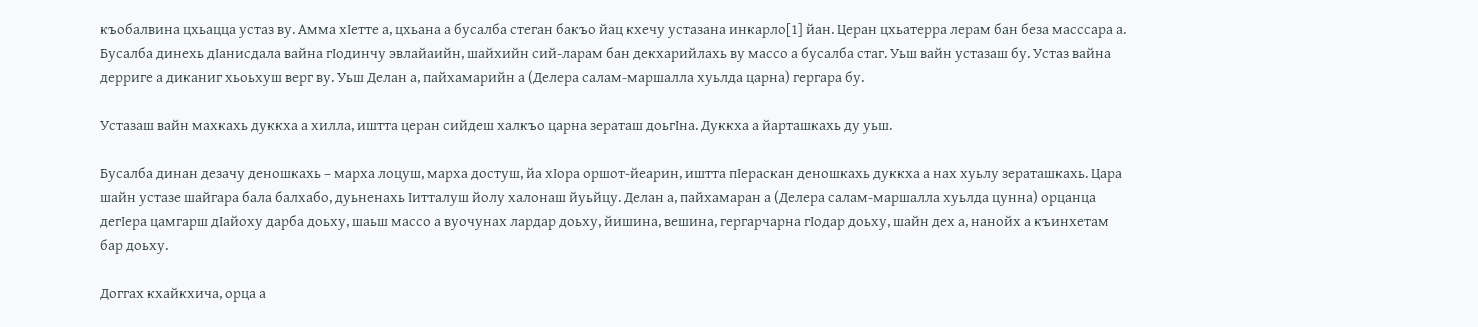къобалвина цхьацца устаз ву. Амма хIетте а, цхьана а бусалба стеган бакъо йац кхечу устазана инкарло[1] йан. Церан цхьатерра лерам бан беза масссара а. Бусалба динехь дIанисдала вайна гIодинчу эвлайаийн, шайхийн сий-ларам бан декхарийлахь ву массо а бусалба стаг. Уьш вайн устазаш бу. Устаз вайна дерриге а диканиг хьоьхуш верг ву. Уьш Делан а, пайхамарийн а (Делера салам-маршалла хуьлда царна) гергара бу.

Устазаш вайн махкахь дуккха а хилла, иштта церан сийдеш халкъо царна зераташ доьгIна. Дуккха а йарташкахь ду уьш.

Бусалба динан дезачу деношкахь – марха лоцуш, марха достуш, йа хIора оршот-йеарин, иштта пIераскан деношкахь дуккха а нах хуьлу зераташкахь. Цара шайн устазе шайгара бала балхабо, дуьненахь Iитталуш йолу халонаш йуьйцу. Делан а, пайхамаран а (Делера салам-маршалла хуьлда цунна) орцанца дегIера цамгарш дIайоху дарба доьху, шаьш массо а вуочунах лардар доьху, йишина, вешина, гергарчарна гIодар доьху, шайн дех а, нанойх а къинхетам бар доьху.

Доггах кхайкхича, орца а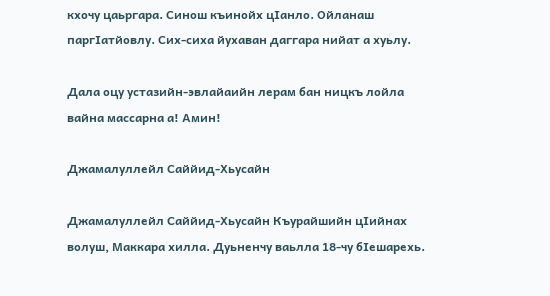кхочу цаьргара. Синош къинойх цIанло. Ойланаш паргIатйовлу. Сих-сиха йухаван даггара нийат а хуьлу.

Дала оцу устазийн-эвлайаийн лерам бан ницкъ лойла вайна массарна а! Амин!

Джамалуллейл Саййид-Хьусайн

Джамалуллейл Саййид-Хьусайн Къурайшийн цIийнах волуш, Маккара хилла. Дуьненчу ваьлла 18-чу бIешарехь.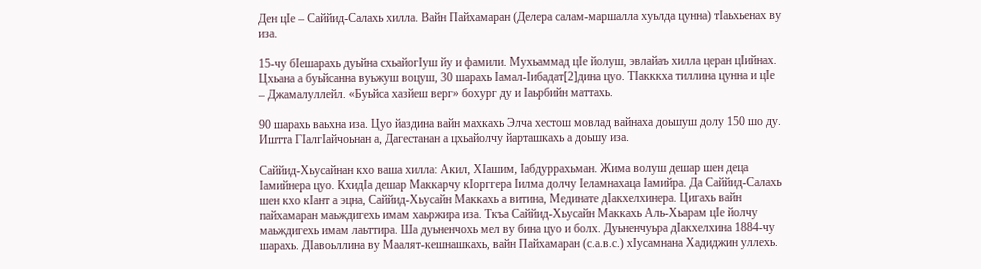Ден цIе – Саййид-Салахь хилла. Вайн Пайхамаран (Делера салам-маршалла хуьлда цунна) тIаьхьенах ву иза.

15-чу бIешарахь дуьйна схьайогIуш йу и фамили. Мухьаммад цIе йолуш, эвлайаъ хилла церан цIийнах. Цхьана а буьйсанна вуьжуш воцуш, 30 шарахь Iамал-Iибадат[2]дина цуо. ТIакккха тиллина цунна и цIе – Джамалуллейл. «Буьйса хазйеш верг» бохург ду и Iаьрбийн маттахь.

90 шарахь ваьхна иза. Цуо йаздина вайн махкахь Элча хестош мовлад вайнаха доьшуш долу 150 шо ду. Иштта ГIалгIайчоьнан а, Дагестанан а цхьайолчу йарташкахь а доьшу иза.

Саййид-Хьусайнан кхо ваша хилла: Акил, ХIашим, Iабдуррахьман. Жима волуш дешар шен деца Iамийнера цуо. КхидIа дешар Маккарчу кIорггера Iилма долчу Iеламнахаца Iамийра. Да Саййид-Салахь шен кхо кIант а эцна, Саййид-Хьусайн Маккахь а витина, Мединате дIакхелхинера. Цигахь вайн пайхамаран маьждигехь имам хаьржира иза. Ткъа Саййид-Хьусайн Маккахь Аль-Хьарам цIе йолчу маьждигехь имам лаьттира. Ша дуьненчохь мел ву бина цуо и болх. Дуьненчуьра дIакхелхина 1884-чу шарахь. ДIавоьллина ву Маалят-кешнашкахь, вайн Пайхамаран (с.а.в.с.) хIусамнана Хадиджин уллехь.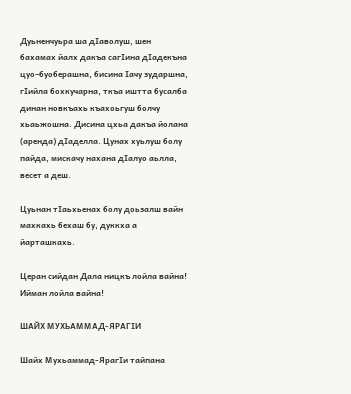Дуьненчуьра ша дIаволуш, шен бахамах йалх дакъа сагIина дIадекъна цуо–буоберашна, бисина Iачу зударшна, гIийла бохкучарна, ткъа иштта бусалба динан новкъахь къахоьгуш болчу хьаьжошна. Дисина цхьа дакъа йолана (аренда) дIаделла. Цунах хуьлуш болу пайда, мискачу нахана дIалуо аьлла, весет а деш.

Цуьнан тIаьхьенах болу доьзалш вайн махкахь бехаш бу, дуккха а йарташкахь.

Церан сийдан Дала ницкъ лойла вайна! Ийман лойла вайна!

ШАЙХ МУХЬАММАД-ЯРАГIИ

Шайх Мухьаммад-ЯрагIи тайпана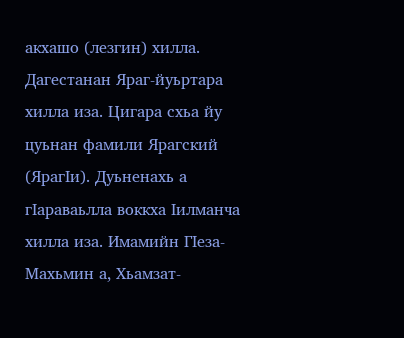акхашо (лезгин) хилла. Дагестанан Яраг-йуьртара хилла иза. Цигара схьа йу цуьнан фамили Ярагский (ЯрагIи). Дуьненахь а гIараваьлла воккха Iилманча хилла иза. Имамийн ГIеза-Махьмин а, Хьамзат-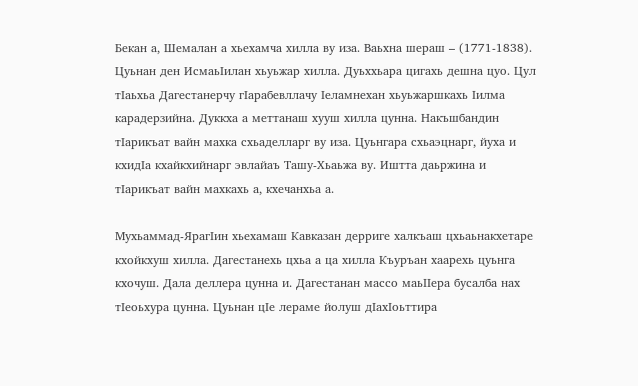Бекан а, Шемалан а хьехамча хилла ву иза. Ваьхна шераш – (1771-1838). Цуьнан ден ИсмаьIилан хьуьжар хилла. Дуьххьара цигахь дешна цуо. Цул тIаьхьа Дагестанерчу гIарабевллачу Iеламнехан хьуьжаршкахь Iилма карадерзийна. Дуккха а меттанаш хууш хилла цунна. Накъшбандин тIарикъат вайн махка схьаделларг ву иза. Цуьнгара схьаэцнарг, йуха и кхидIа кхайкхийнарг эвлайаъ Ташу-Хьаьжа ву. Иштта даьржина и тIарикъат вайн махкахь а, кхечанхьа а.

Мухьаммад-ЯрагIин хьехамаш Кавказан дерриге халкъаш цхьаьнакхетаре кхойкхуш хилла. Дагестанехь цхьа а ца хилла Къуръан хаарехь цуьнга кхочуш. Дала деллера цунна и. Дагестанан массо маьIIера бусалба нах тIеоьхура цунна. Цуьнан цIе лераме йолуш дIахIоьттира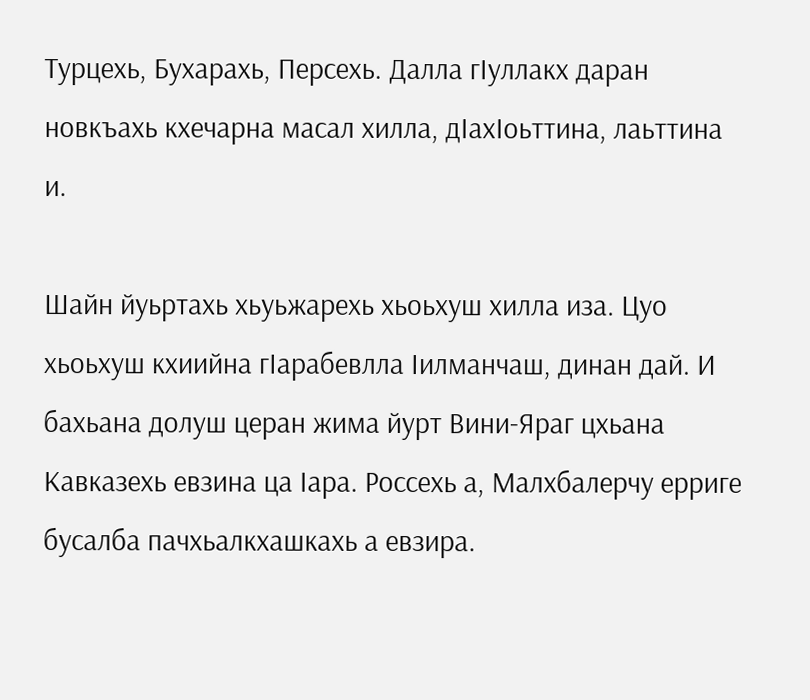Турцехь, Бухарахь, Персехь. Далла гIуллакх даран новкъахь кхечарна масал хилла, дIахIоьттина, лаьттина и.

Шайн йуьртахь хьуьжарехь хьоьхуш хилла иза. Цуо хьоьхуш кхиийна гIарабевлла Iилманчаш, динан дай. И бахьана долуш церан жима йурт Вини-Яраг цхьана Кавказехь евзина ца Iара. Россехь а, Малхбалерчу ерриге бусалба пачхьалкхашкахь а евзира.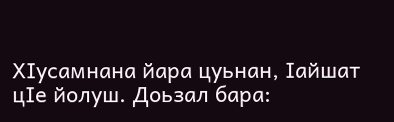ХIусамнана йара цуьнан, Iайшат цIе йолуш. Доьзал бара: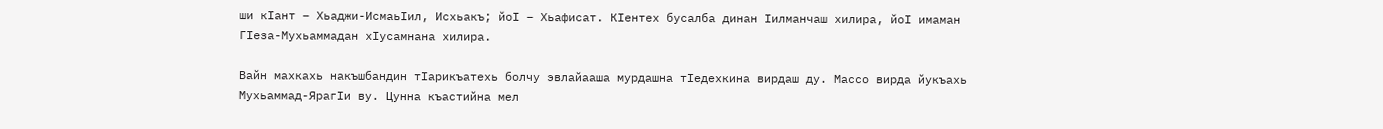ши кIант – Хьаджи-ИсмаьIил, Исхьакъ; йоI – Хьафисат. КIентех бусалба динан Iилманчаш хилира, йоI имаман ГIеза-Мухьаммадан хIусамнана хилира.

Вайн махкахь накъшбандин тIарикъатехь болчу эвлайааша мурдашна тIедехкина вирдаш ду. Массо вирда йукъахь Мухьаммад-ЯрагIи ву. Цунна къастийна мел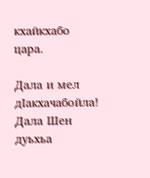кхайкхабо цара.

Дала и мел дIакхачабойла! Дала Шен дуьхьа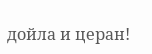дойла и церан!